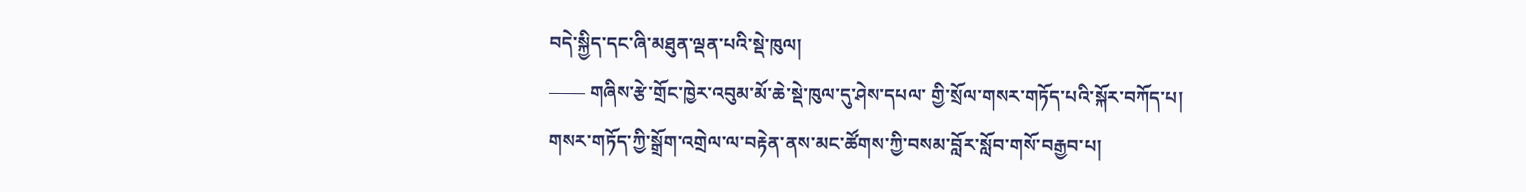བདེ་སྐྱིད་དང་ཞི་མཐུན་ལྡན་པའི་སྡེ་ཁུལ།
—— གཞིས་རྩེ་གྲོང་ཁྱེར་འབུམ་མོ་ཆེ་སྡེ་ཁུལ་དུ་ཤེས་དཔལ་ གྱི་སྲོལ་གསར་གཏོད་པའི་སྐོར་བཀོད་པ།
གསར་གཏོད་ཀྱི་སྒྲོག་འགྲེལ་ལ་བརྟེན་ནས་མང་ཚོགས་ཀྱི་བསམ་བློར་སློབ་གསོ་བརྒྱབ་པ།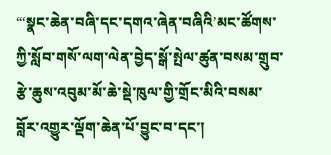“‘སྣང་ཆེན་བཞི་དང་དགའ་ཞེན་བཞིའི’མང་ཚོགས་ཀྱི་སློབ་གསོ་ལག་ལེན་བྱེད་སྒོ་སྤེལ་ཚུན་བསམ་གྲུབ་རྩེ་ཆུས་འབུམ་མོ་ཆེ་སྡེ་ཁུལ་གྱི་གྲོང་མིའི་བསམ་བློར་འགྱུར་ལྡོག་ཆེན་པོ་བྱུང་བ་དང་།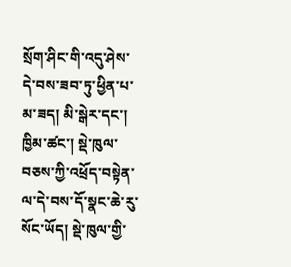སྲོག་ཤིང་གི་འདུ་ཤེས་དེ་བས་ཟབ་ཏུ་ཕྱིན་པ་མ་ཟད། མི་སྒེར་དང་། ཁྱིམ་ཚང་། སྡེ་ཁུལ་བཅས་ཀྱི་འཕྲོད་བསྟེན་ལ་དེ་བས་དོ་སྣང་ཆེ་རུ་སོང་ཡོད། སྡེ་ཁུལ་གྱི་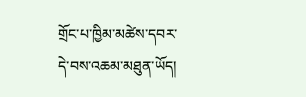གྲོང་པ་ཁྱིམ་མཚེས་དབར་དེ་བས་འཆམ་མཐུན་ཡོད།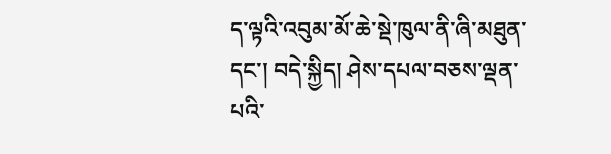ད་ལྟའི་འབུམ་མོ་ཆེ་སྡེ་ཁུལ་ནི་ཞི་མཐུན་དང་། བདེ་སྐྱིད། ཤེས་དཔལ་བཅས་ལྡན་པའི་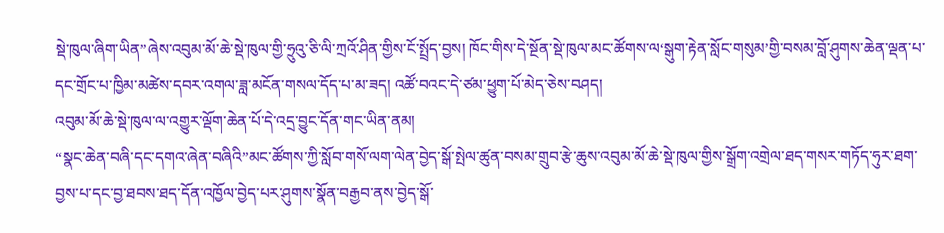སྡེ་ཁུལ་ཞིག་ཡིན”ཞེས་འབུམ་མོ་ཆེ་སྡེ་ཁུལ་གྱི་ཧྲུའུ་ཅི་ལི་ཀྲའོ་ཤིན་གྱིས་ངོ་སྤྲོད་བྱས། ཁོང་གིས་དེ་སྔོན་སྡེ་ཁུལ་མང་ཚོགས་ལ‘སྒུག་རྟེན་སློང་གསུམ’གྱི་བསམ་བློ་ཤུགས་ཆེན་ལྡན་པ་དང་གྲོང་པ་ཁྱིམ་མཚེས་དབར་འགལ་ཟླ་མངོན་གསལ་དོད་པ་མ་ཟད། འཚོ་བའང་དེ་ཙམ་ཕྱུག་པོ་མེད་ཅེས་བཤད།
འབུམ་མོ་ཆེ་སྡེ་ཁུལ་ལ་འགྱུར་ལྡོག་ཆེན་པོ་དེ་འདྲ་བྱུང་དོན་གང་ཡིན་ནམ།
“སྣང་ཆེན་བཞི་དང་དགའ་ཞེན་བཞིའི”མང་ཚོགས་ཀྱི་སློབ་གསོ་ལག་ལེན་བྱེད་སྒོ་སྤེལ་ཚུན་བསམ་གྲུབ་རྩེ་ཆུས་འབུམ་མོ་ཆེ་སྡེ་ཁུལ་གྱིས་སྒྲོག་འགྲེལ་ཐད་གསར་གཏོད་ཧུར་ཐག་བྱས་པ་དང་བྱ་ཐབས་ཐད་དོན་འཁྱོལ་བྱེད་པར་ཤུགས་སྣོན་བརྒྱབ་ནས་བྱེད་སྒོ་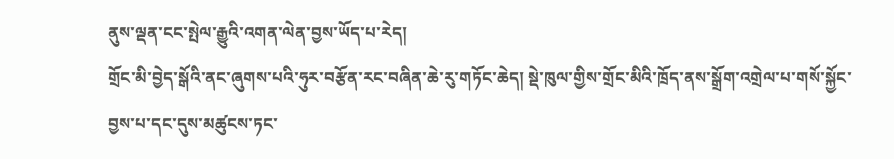ནུས་ལྡན་ངང་སྤེལ་རྒྱུའི་འགན་ལེན་བྱས་ཡོད་པ་རེད།
གྲོང་མི་བྱེད་སྒོའི་ནང་ཞུགས་པའི་ཧུར་བརྩོན་རང་བཞིན་ཆེ་རུ་གཏོང་ཆེད། སྡེ་ཁུལ་གྱིས་གྲོང་མིའི་ཁྲོད་ནས་སྒྲོག་འགྲེལ་པ་གསོ་སྐྱོང་བྱས་པ་དང་དུས་མཚུངས་ཏང་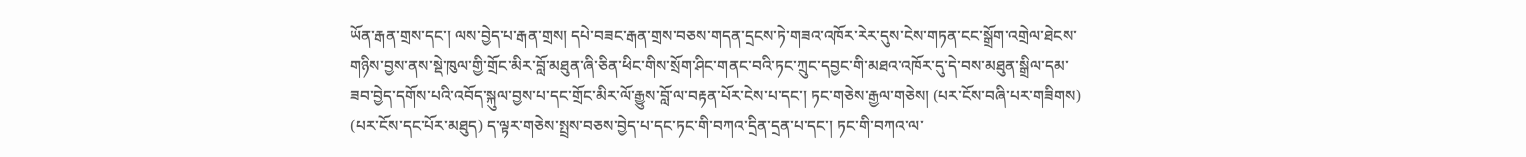ཡོན་རྒན་གྲས་དང་། ལས་བྱེད་པ་རྒན་གྲས། དཔེ་བཟང་རྒན་གྲས་བཅས་གདན་དྲངས་ཏེ་གཟའ་འཁོར་རེར་དུས་ངེས་གཏན་ངང་སྒྲོག་འགྲེལ་ཐེངས་གཉིས་བྱས་ནས་སྡེ་ཁུལ་གྱི་གྲོང་མིར་བློ་མཐུན་ཞི་ཅིན་ཕིང་གིས་སྲོག་ཤིང་གནང་བའི་ཏང་ཀྲུང་དབྱང་གི་མཐའ་འཁོར་དུ་དེ་བས་མཐུན་སྒྲིལ་དམ་ཟབ་བྱེད་དགོས་པའི་འབོད་སྐུལ་བྱས་པ་དང་གྲོང་མིར་ལོ་རྒྱུས་བློ་ལ་བརྟན་པོར་ངེས་པ་དང་། ཏང་གཅེས་རྒྱལ་གཅེས། (པར་ངོས་བཞི་པར་གཟིགས)
(པར་ངོས་དང་པོར་མཐུད) ད་ལྟར་གཅེས་སྤྲས་བཅས་བྱེད་པ་དང་ཏང་གི་བཀའ་དྲིན་དྲན་པ་དང་། ཏང་གི་བཀའ་ལ་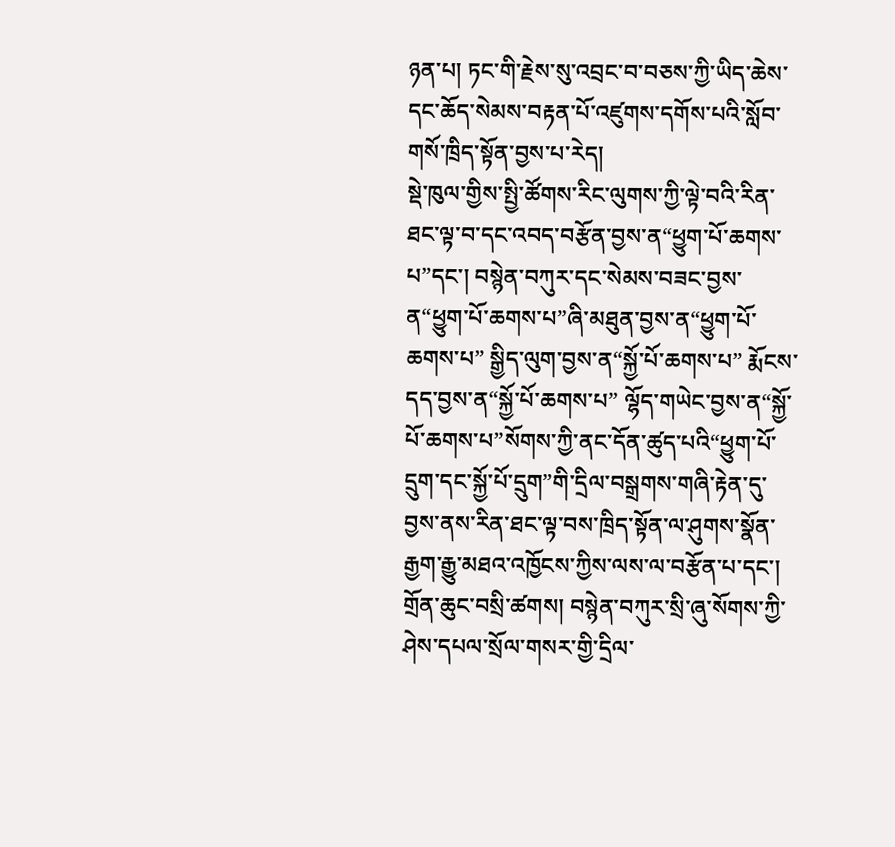ཉན་པ། ཏང་གི་རྗེས་སུ་འབྲང་བ་བཅས་ཀྱི་ཡིད་ཆེས་དང་ཆོད་སེམས་བརྟན་པོ་འཛུགས་དགོས་པའི་སློབ་གསོ་ཁྲིད་སྟོན་བྱས་པ་རེད།
སྡེ་ཁུལ་གྱིས་སྤྱི་ཚོགས་རིང་ལུགས་ཀྱི་ལྟེ་བའི་རིན་ཐང་ལྟ་བ་དང་འབད་བརྩོན་བྱས་ན“ཕྱུག་པོ་ཆགས་པ”དང་། བསྙེན་བཀུར་དང་སེམས་བཟང་བྱས་ན“ཕྱུག་པོ་ཆགས་པ”ཞི་མཐུན་བྱས་ན“ཕྱུག་པོ་ཆགས་པ” སྒྱིད་ལུག་བྱས་ན“སྐྱོ་པོ་ཆགས་པ” རྨོངས་དད་བྱས་ན“སྐྱོ་པོ་ཆགས་པ” ལྷོད་གཡེང་བྱས་ན“སྐྱོ་པོ་ཆགས་པ”སོགས་ཀྱི་ནང་དོན་ཚུད་པའི“ཕྱུག་པོ་དྲུག་དང་སྐྱོ་པོ་དྲུག”གི་དྲིལ་བསྒྲགས་གཞི་རྟེན་དུ་བྱས་ནས་རིན་ཐང་ལྟ་བས་ཁྲིད་སྟོན་ལ་ཤུགས་སྣོན་རྒྱག་རྒྱུ་མཐའ་འཁྱོངས་ཀྱིས་ལས་ལ་བརྩོན་པ་དང་། གྲོན་ཆུང་བསྲི་ཚགས། བསྙེན་བཀུར་སྲི་ཞུ་སོགས་ཀྱི་ཤེས་དཔལ་སྲོལ་གསར་གྱི་དྲིལ་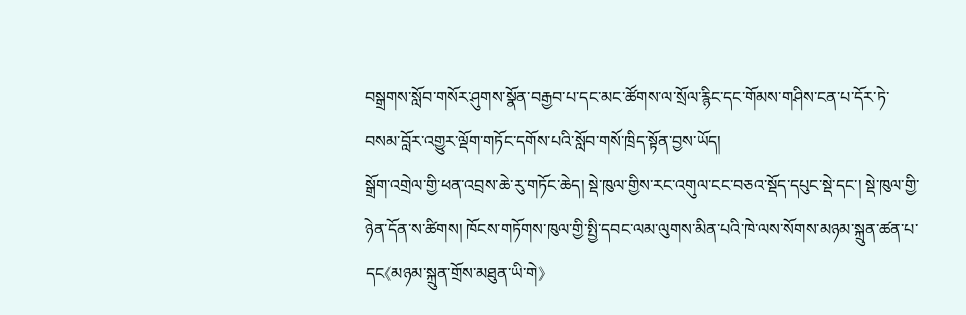བསྒྲགས་སློབ་གསོར་ཤུགས་སྣོན་བརྒྱབ་པ་དང་མང་ཚོགས་ལ་སྲོལ་རྙིང་དང་གོམས་གཤིས་ངན་པ་དོར་ཏེ་བསམ་བློར་འགྱུར་ལྡོག་གཏོང་དགོས་པའི་སློབ་གསོ་ཁྲིད་སྟོན་བྱས་ཡོད།
སྒྲོག་འགྲེལ་གྱི་ཕན་འབྲས་ཆེ་རུ་གཏོང་ཆེད། སྡེ་ཁུལ་གྱིས་རང་འགུལ་ངང་བཅའ་སྡོད་དཔུང་སྡེ་དང་། སྡེ་ཁུལ་གྱི་ཉེན་དོན་ས་ཚིགས། ཁོངས་གཏོགས་ཁུལ་གྱི་སྤྱི་དབང་ལམ་ལུགས་མིན་པའི་ཁེ་ལས་སོགས་མཉམ་སྐྲུན་ཚན་པ་དང《མཉམ་སྐྲུན་གྲོས་མཐུན་ཡི་གེ》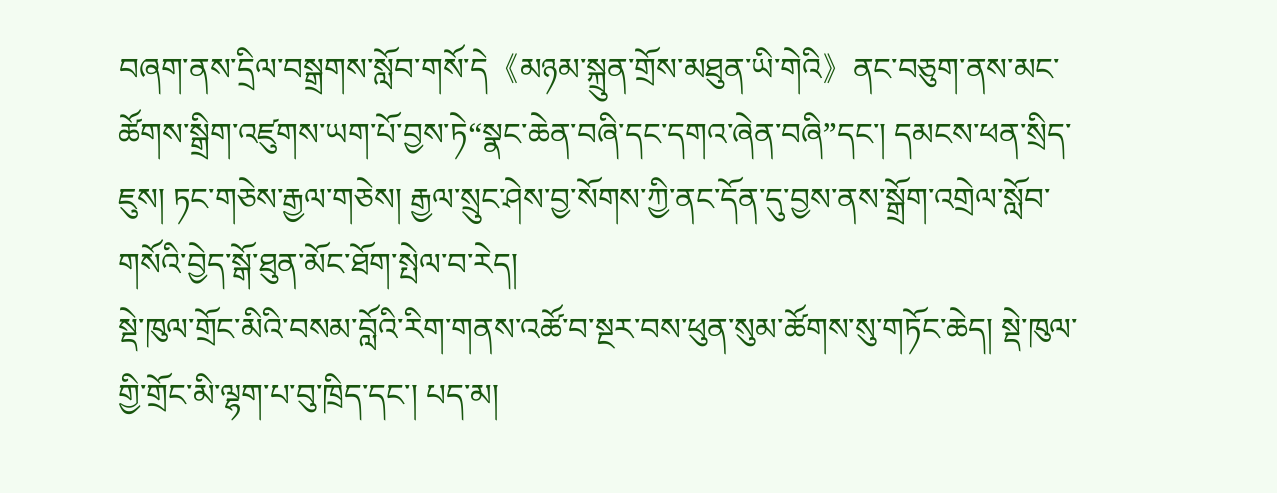བཞག་ནས་དྲིལ་བསྒྲགས་སློབ་གསོ་དེ《མཉམ་སྐྲུན་གྲོས་མཐུན་ཡི་གེའི》ནང་བཅུག་ནས་མང་ཚོགས་སྒྲིག་འཛུགས་ཡག་པོ་བྱས་ཏེ“སྣང་ཆེན་བཞི་དང་དགའ་ཞེན་བཞི”དང་། དམངས་ཕན་སྲིད་ཇུས། ཏང་གཅེས་རྒྱལ་གཅེས། རྒྱལ་སྲུང་ཤེས་བྱ་སོགས་ཀྱི་ནང་དོན་དུ་བྱས་ནས་སྒྲོག་འགྲེལ་སློབ་གསོའི་བྱེད་སྒོ་ཐུན་མོང་ཐོག་སྤེལ་བ་རེད།
སྡེ་ཁུལ་གྲོང་མིའི་བསམ་བློའི་རིག་གནས་འཚོ་བ་སྔར་བས་ཕུན་སུམ་ཚོགས་སུ་གཏོང་ཆེད། སྡེ་ཁུལ་གྱི་གྲོང་མི་ལྷག་པ་བུ་ཁྲིད་དང་། པད་མ།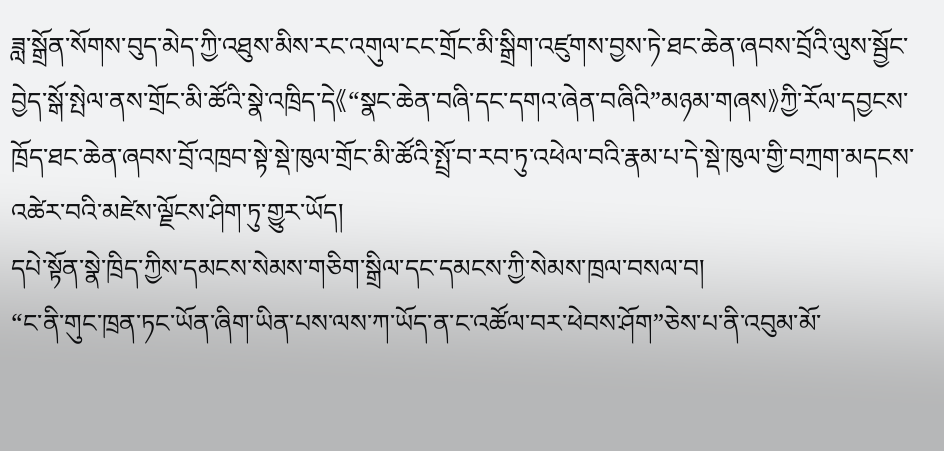ཟླ་སྒྲོན་སོགས་བུད་མེད་ཀྱི་འཐུས་མིས་རང་འགུལ་ངང་གྲོང་མི་སྒྲིག་འཛུགས་བྱས་ཏེ་ཐང་ཆེན་ཞབས་བྲོའི་ལུས་སྦྱོང་བྱེད་སྒོ་སྤེལ་ནས་གྲོང་མི་ཚོའི་སྣེ་འཁྲིད་དེ《“སྣང་ཆེན་བཞི་དང་དགའ་ཞེན་བཞིའི”མཉམ་གཞས》ཀྱི་རོལ་དབྱངས་ཁྲོད་ཐང་ཆེན་ཞབས་བྲོ་འཁྲབ་སྟེ་སྡེ་ཁུལ་གྲོང་མི་ཚོའི་སྤྲོ་བ་རབ་ཏུ་འཕེལ་བའི་རྣམ་པ་དེ་སྡེ་ཁུལ་གྱི་བཀྲག་མདངས་འཚེར་བའི་མཛེས་ལྗོངས་ཤིག་ཏུ་གྱུར་ཡོད།
དཔེ་སྟོན་སྣེ་ཁྲིད་ཀྱིས་དམངས་སེམས་གཅིག་སྒྲིལ་དང་དམངས་ཀྱི་སེམས་ཁྲལ་བསལ་བ།
“ང་ནི་གུང་ཁྲན་ཏང་ཡོན་ཞིག་ཡིན་པས་ལས་ཀ་ཡོད་ན་ང་འཚོལ་བར་ཕེབས་ཤོག”ཅེས་པ་ནི་འབུམ་མོ་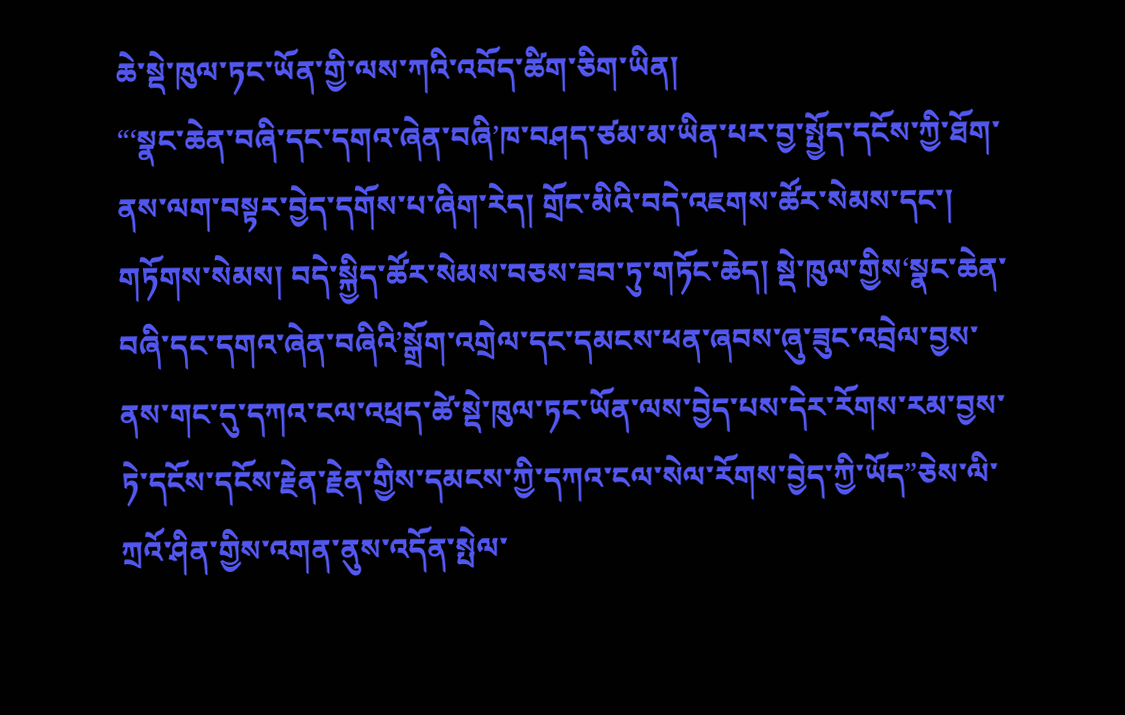ཆེ་སྡེ་ཁུལ་ཏང་ཡོན་གྱི་ལས་ཀའི་འབོད་ཚིག་ཅིག་ཡིན།
“‘སྣང་ཆེན་བཞི་དང་དགའ་ཞེན་བཞི’ཁ་བཤད་ཙམ་མ་ཡིན་པར་བྱ་སྤྱོད་དངོས་ཀྱི་ཐོག་ནས་ལག་བསྟར་བྱེད་དགོས་པ་ཞིག་རེད། གྲོང་མིའི་བདེ་འཇགས་ཚོར་སེམས་དང་། གཏོགས་སེམས། བདེ་སྐྱིད་ཚོར་སེམས་བཅས་ཟབ་ཏུ་གཏོང་ཆེད། སྡེ་ཁུལ་གྱིས‘སྣང་ཆེན་བཞི་དང་དགའ་ཞེན་བཞིའི’སྒྲོག་འགྲེལ་དང་དམངས་ཕན་ཞབས་ཞུ་ཟུང་འབྲེལ་བྱས་ནས་གང་དུ་དཀའ་ངལ་འཕྲད་ཚེ་སྡེ་ཁུལ་ཏང་ཡོན་ལས་བྱེད་པས་དེར་རོགས་རམ་བྱས་ཏེ་དངོས་དངོས་རྗེན་རྗེན་གྱིས་དམངས་ཀྱི་དཀའ་ངལ་སེལ་རོགས་བྱེད་ཀྱི་ཡོད”ཅེས་ལི་ཀྲའོ་ཤིན་གྱིས་འགན་ནུས་འདོན་སྤེལ་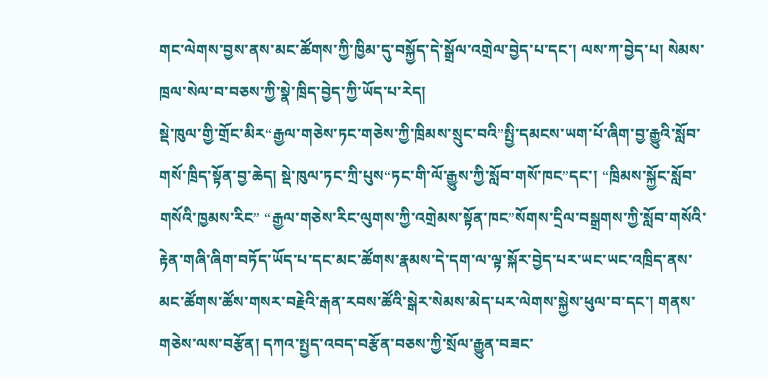གང་ལེགས་བྱས་ནས་མང་ཚོགས་ཀྱི་ཁྱིམ་དུ་བསྐྱོད་དེ་སྒྲོལ་འགྲེལ་བྱེད་པ་དང་། ལས་ཀ་བྱེད་པ། སེམས་ཁྲལ་སེལ་བ་བཅས་ཀྱི་སྣེ་ཁྲིད་བྱེད་ཀྱི་ཡོད་པ་རེད།
སྡེ་ཁུལ་གྱི་གྲོང་མིར“རྒྱལ་གཅེས་ཏང་གཅེས་ཀྱི་ཁྲིམས་སྲུང་བའི”སྤྱི་དམངས་ཡག་པོ་ཞིག་བྱ་རྒྱུའི་སློབ་གསོ་ཁྲིད་སྟོན་བྱ་ཆེད། སྡེ་ཁུལ་ཏང་ཀྲི་པུས“ཏང་གི་ལོ་རྒྱུས་ཀྱི་སློབ་གསོ་ཁང”དང་། “ཁྲིམས་སྐྱོང་སློབ་གསོའི་ཁྱམས་རིང” “རྒྱལ་གཅེས་རིང་ལུགས་ཀྱི་འགྲེམས་སྟོན་ཁང”སོགས་དྲིལ་བསྒྲགས་ཀྱི་སློབ་གསོའི་རྟེན་གཞི་ཞིག་བཏོད་ཡོད་པ་དང་མང་ཚོགས་རྣམས་དེ་དག་ལ་ལྟ་སྐོར་བྱེད་པར་ཡང་ཡང་འཁྲིད་ནས་མང་ཚོགས་ཚོས་གསར་བརྗེའི་རྒན་རབས་ཚོའི་སྒེར་སེམས་མེད་པར་ལེགས་སྐྱེས་ཕུལ་བ་དང་། གནས་གཅེས་ལས་བརྩོན། དཀའ་སྤྱད་འབད་བརྩོན་བཅས་ཀྱི་སྲོལ་རྒྱུན་བཟང་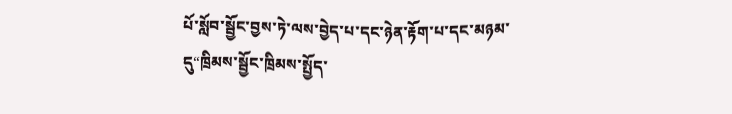པོ་སློབ་སྦྱོང་བྱས་ཏེ་ལས་བྱེད་པ་དང་ཉེན་རྟོག་པ་དང་མཉམ་དུ“ཁྲིམས་སྦྱོང་ཁྲིམས་སྤྱོད་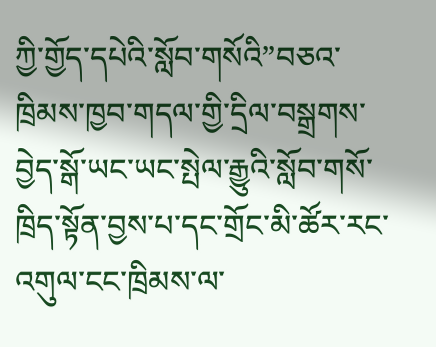ཀྱི་གྱོད་དཔེའི་སློབ་གསོའི”བཅའ་ཁྲིམས་ཁྱབ་གདལ་གྱི་དྲིལ་བསྒྲགས་བྱེད་སྒོ་ཡང་ཡང་སྤེལ་རྒྱུའི་སློབ་གསོ་ཁྲིད་སྟོན་བྱས་པ་དང་གྲོང་མི་ཚོར་རང་འགུལ་ངང་ཁྲིམས་ལ་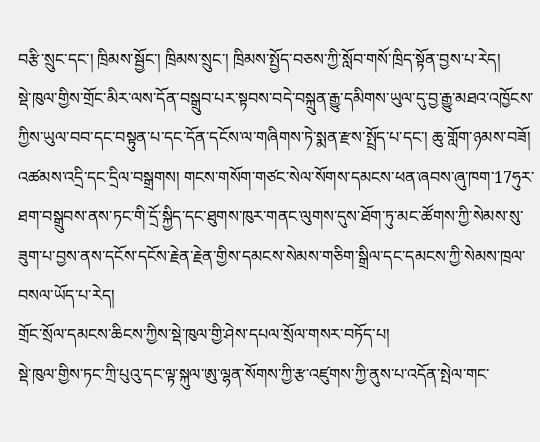བརྩི་སྲུང་དང་། ཁྲིམས་སྦྱོང་། ཁྲིམས་སྲུང་། ཁྲིམས་སྤྱོད་བཅས་ཀྱི་སློབ་གསོ་ཁྲིད་སྟོན་བྱས་པ་རེད།
སྡེ་ཁུལ་གྱིས་གྲོང་མིར་ལས་དོན་བསྒྲུབ་པར་སྟབས་བདེ་བསྐྲུན་རྒྱུ་དམིགས་ཡུལ་དུ་བྱ་རྒྱུ་མཐའ་འཁྱོངས་ཀྱིས་ཡུལ་བབ་དང་བསྟུན་པ་དང་དོན་དངོས་ལ་གཞིགས་ཏེ་སྨན་རྫས་སྤྲོད་པ་དང་། ཆུ་གློག་ཉམས་བཟོ། འཚམས་འདྲི་དང་དྲིལ་བསྒྲགས། གངས་གསོག་གཙང་སེལ་སོགས་དམངས་ཕན་ཞབས་ཞུ་ཁག་17ཧུར་ཐག་བསྒྲུབས་ནས་ཏང་གི་དྲོ་སྐྱིད་དང་ཐུགས་ཁུར་གནང་ལུགས་དུས་ཐོག་ཏུ་མང་ཚོགས་ཀྱི་སེམས་སུ་ཟུག་པ་བྱས་ནས་དངོས་དངོས་རྗེན་རྗེན་གྱིས་དམངས་སེམས་གཅིག་སྒྲིལ་དང་དམངས་ཀྱི་སེམས་ཁྲལ་བསལ་ཡོད་པ་རེད།
གྲོང་སྲོལ་དམངས་ཆིངས་ཀྱིས་སྡེ་ཁུལ་གྱི་ཤེས་དཔལ་སྲོལ་གསར་བཏོད་པ།
སྡེ་ཁུལ་གྱིས་ཏང་ཀྲི་པུའུ་དང་ལྟ་སྐུལ་ཨུ་ལྷན་སོགས་ཀྱི་རྩ་འཛུགས་ཀྱི་ནུས་པ་འདོན་སྤེལ་གང་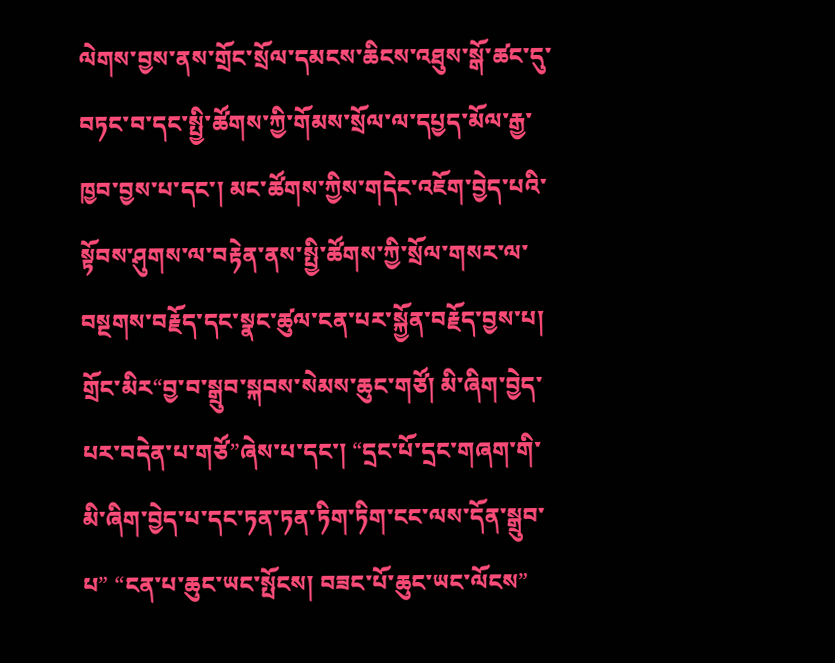ལེགས་བྱས་ནས་གྲོང་སྲོལ་དམངས་ཆིངས་འཐུས་སྒོ་ཚང་དུ་བཏང་བ་དང་སྤྱི་ཚོགས་ཀྱི་གོམས་སྲོལ་ལ་དཔྱད་མོལ་རྒྱ་ཁྱབ་བྱས་པ་དང་། མང་ཚོགས་ཀྱིས་གདེང་འཇོག་བྱེད་པའི་སྟོབས་ཤུགས་ལ་བརྟེན་ནས་སྤྱི་ཚོགས་ཀྱི་སྲོལ་གསར་ལ་བསྔགས་བརྗོད་དང་སྣང་ཚུལ་ངན་པར་སྐྱོན་བརྗོད་བྱས་པ། གྲོང་མིར“བྱ་བ་སྒྲུབ་སྐབས་སེམས་ཆུང་གཙོ། མི་ཞིག་བྱེད་པར་བདེན་པ་གཙོ”ཞེས་པ་དང་། “དྲང་པོ་དྲང་གཞག་གི་མི་ཞིག་བྱེད་པ་དང་ཏན་ཏན་ཏིག་ཏིག་ངང་ལས་དོན་སྒྲུབ་པ” “ངན་པ་ཆུང་ཡང་སྤོངས། བཟང་པོ་ཆུང་ཡང་ལོངས”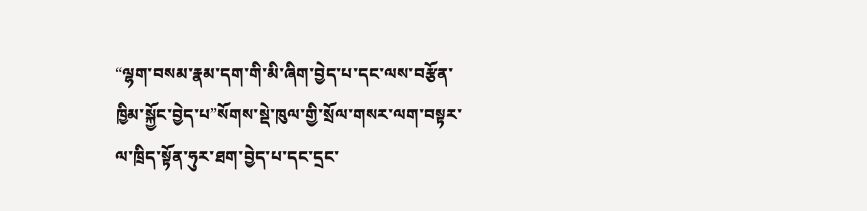“ལྷག་བསམ་རྣམ་དག་གི་མི་ཞིག་བྱེད་པ་དང་ལས་བརྩོན་ཁྱིམ་སྐྱོང་བྱེད་པ”སོགས་སྡེ་ཁུལ་གྱི་སྲོལ་གསར་ལག་བསྟར་ལ་ཁྲིད་སྟོན་ཧུར་ཐག་བྱེད་པ་དང་དྲང་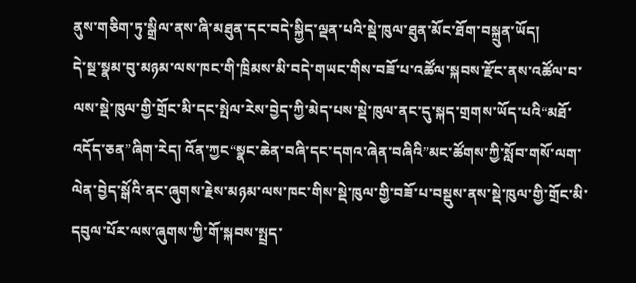ནུས་གཅིག་ཏུ་སྒྲིལ་ནས་ཞི་མཐུན་དང་བདེ་སྐྱིད་ལྡན་པའི་སྡེ་ཁུལ་ཐུན་མོང་ཐོག་བསྐྲུན་ཡོད།
དེ་སྔ་སྣམ་བུ་མཉམ་ལས་ཁང་གི་ཁྲིམས་མི་བདེ་གཡང་གིས་བཟོ་པ་འཚོལ་སྐབས་རྫོང་ནས་འཚོལ་བ་ལས་སྡེ་ཁུལ་གྱི་གྲོང་མི་དང་སྤེལ་རེས་བྱེད་ཀྱི་མེད་པས་སྡེ་ཁུལ་ནང་དུ་སྐད་གྲགས་ཡོད་པའི“མཐོ་འདོད་ཅན”ཞིག་རེད། འོན་ཀྱང“སྣང་ཆེན་བཞི་དང་དགའ་ཞེན་བཞིའི”མང་ཚོགས་ཀྱི་སློབ་གསོ་ལག་ལེན་བྱེད་སྒོའི་ནང་ཞུགས་རྗེས་མཉམ་ལས་ཁང་གིས་སྡེ་ཁུལ་གྱི་བཟོ་པ་བསྡུས་ནས་སྡེ་ཁུལ་གྱི་གྲོང་མི་དབུལ་པོར་ལས་ཞུགས་ཀྱི་གོ་སྐབས་སྤྲད་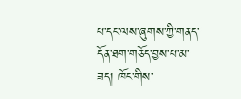པ་དང་ལས་ཞུགས་ཀྱི་གནད་དོན་ཐག་གཅོད་བྱས་པ་མ་ཟད། ཁོང་གིས་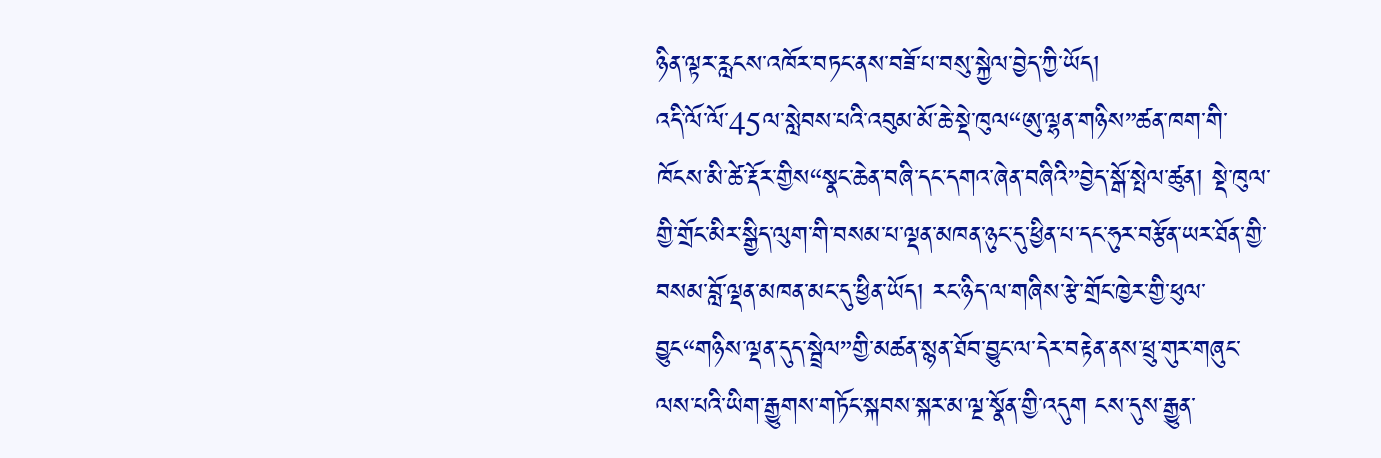ཉིན་ལྟར་རླངས་འཁོར་བཏང་ནས་བཟོ་པ་བསུ་སྐྱེལ་བྱེད་ཀྱི་ཡོད།
འདི་ལོ་ལོ་45ལ་སླེབས་པའི་འབུམ་མོ་ཆེ་སྡེ་ཁུལ“ཨུ་ལྷན་གཉིས”ཚན་ཁག་གི་ཁོངས་མི་ཚེ་རྡོར་གྱིས“སྣང་ཆེན་བཞི་དང་དགའ་ཞེན་བཞིའི”བྱེད་སྒོ་སྤེལ་ཚུན། སྡེ་ཁུལ་གྱི་གྲོང་མིར་སྒྱིད་ལུག་གི་བསམ་པ་ལྡན་མཁན་ཉུང་དུ་ཕྱིན་པ་དང་ཧུར་བརྩོན་ཡར་ཐོན་གྱི་བསམ་བློ་ལྡན་མཁན་མང་དུ་ཕྱིན་ཡོད། རང་ཉིད་ལ་གཞིས་རྩེ་གྲོང་ཁྱེར་གྱི་ཕུལ་བྱུང“གཉིས་ལྡན་དུད་སྦྲེལ”གྱི་མཚན་སྙན་ཐོབ་བྱུང་ལ་དེར་བརྟེན་ནས་ཕྲུ་གུར་གཞུང་ལས་པའི་ཡིག་རྒྱུགས་གཏོང་སྐབས་སྐར་མ་ལྔ་སྣོན་གྱི་འདུག ངས་དུས་རྒྱུན་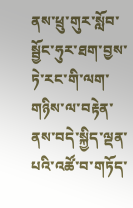ནས་ཕྲུ་གུར་སློབ་སྦྱོང་ཧུར་ཐག་བྱས་ཏེ་རང་གི་ལག་གཉིས་ལ་བརྟེན་ནས་བདེ་སྐྱིད་ལྡན་པའི་འཚོ་བ་གཏོད་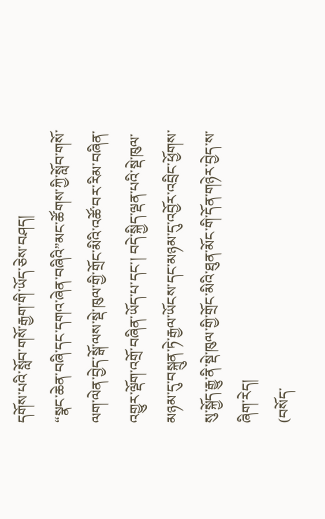དགོས་པའི་སློབ་གསོ་རྒྱག་གི་ཡོད་ཅེས་བཤད།
“སྣང་ཆེན་བཞི་དང་དགའ་ཞེན་བཞིའི”མང་ཚོགས་ཀྱི་སློབ་གསོ་ལག་ལེན་བྱེད་སྒོ་ལས་སྡེ་ཁུལ་གྱི་གྲོང་མིའི་འཚོ་བར་རིམ་བཞིན་འགྱུར་ལྡོག་འགྲོ་བཞིན་ཡོད་པ་དང་། བདེ་སྐྱིད་ལྡན་པའི་སྡེ་ཁུལ་མཉམ་དུ་བསྐྲུན་ཏེ་རྒྱལ་ཡོངས་དང་མཉམ་དུ་འབྱོར་འབྲིང་ཕྱོགས་སུ་སྐྱོད་རྒྱུ་ནི་སྡེ་ཁུལ་གྱི་གྲོང་མིའི་ཐུན་མོང་གི་དོན་གཉེར་བྱེད་ས་ཞིག་རེད།
(བསོད་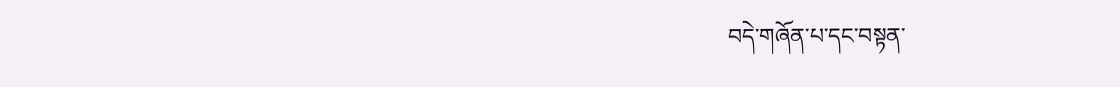བདེ་གཞོན་པ་དང་བསྟན་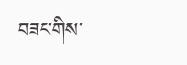བཟང་གིས་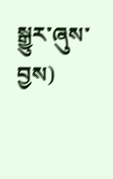སྒྱུར་ཞུས་བྱས)